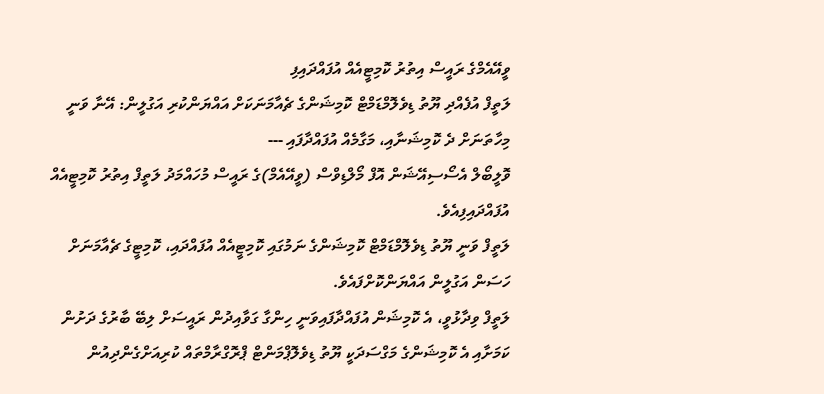ވީއޭއެމްގެ ރައީސް އިތުރު ކޮމިޓީއެއް އުފައްދައިފި
ލަތީފް އުފެއްދި ޔޫތު ޑިވެލޮމްޑަމްޓް ކޮމިޝަންގެ ޗެއާމަނަކަށް އައްޔަންކުރި އަގުލީން: އޭނާ ވަނީ މިހާތަނަށް ދެ ކޮމިޝަނާއި، މަގާމެއް އުފައްދާފައި ---
ވޮލީބޯލް އެސޯސިއޭޝަން އޮފް މޯލްޑިވްސް (ވީއޭއެމް)ގެ ރައީސް މުހައްމަދު ލަތީފް އިތުރު ކޮމިޓީއެއް އުފައްދައިފިއެވެ.
ލަތީފް ވަނީ ޔޫތު ޑިވެލޮމްޑަމްޓް ކޮމިޝަންގެ ނަމުގައި ކޮމިޓީއެއް އުފައްދައި، ކޮމިޓީގެ ޗެއާމަނަށް ހަސަން އަގުލީން އައްޔަންކޮށްފައެވެ.
ލަތީފް ވިދާޅުވީ، އެ ކޮމިޝަން އުފައްދާފައިވަނީ ހިންގާ ގަވާއިދުން ރައީސަށް ލިބޭ ބާރުގެ ދަށުން ކަމަށާއި އެ ކޮމިޝަންގެ މަގްސަދަކީ ޔޫތު ޑިވެލޮޕްމަންޓް ޕްރޮގްރާމްތައް ކުރިއަށްގެންދިއުން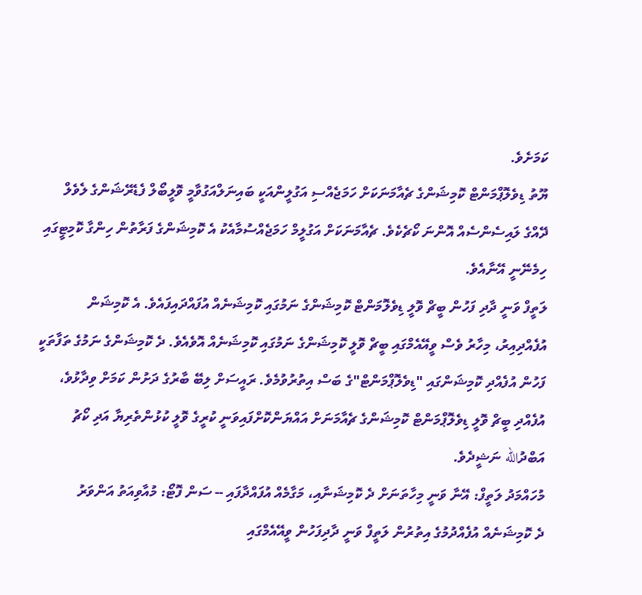ކަމަށެވެ.
ޔޫތު ޑިވެލޮޕްމަންޓް ކޮމިޝަންގެ ޗެއާމަނަކަށް ހަމަޖެއްސި އަގުލީންއަކީ ބައިނަލްއަގުވާމީ ވޮލީބޯލް ފެޑެރޭޝަންގެ ލެވެލް ދޭއްގެ ލައިސެންސެއް އޮންނަ ކޯޗެކެވެ. ޗެއާމަނަކަށް އަގުލީމް ހަމަޖެއްސުމާއެކު އެ ކޮމިޝަންގެ ފަރާތުން ހިންގާ ކޮމިޓީގައި ހިމެނޭނީ އޭނާއެވެ.
ލަތީފް ވަނީ ދާދި ފަހުން ބީޗް ވޮލީ ޑިވެލޮމަންޓް ކޮމިޝަންގެ ނަމުގައި ކޮމިޝަނެއް އުފައްދައިފައެވެ. އެ ކޮމިޝަން އުފެއްދިއިރު، މިހާރު ވެސް ވީއޭއެމްގައި ބީޗް ވޮލީ ކޮމިޝަންގެ ނަމުގައި ކޮމިޝަނެއް އޮވެއެވެ. ދެ ކޮމިޝަންގެ ނަމުގެ ތަފާތަކީ ފަހުން އުފެއްދި ކޮމިޝަންގައި "ޑިވެލޮޕްމަންޓް"ގެ ބަސް އިތުރުވުމެވެ. ރައީސަށް ލިބޭ ބާރުގެ ދަށުން ކަމަށް ވިދާޅުވެ، އުފެއްދި ބީޗް ވޮލީ ޑިވެލޮޕްމަންޓް ކޮމިޝަންގެ ޗެއާމަނަށް އައްޔަންކޮށްފައިވަނީ ކުރީގެ ވޮލީ ކުޅުންތެރިޔާ އަދި ކޯޗު އަބްދުالله ނަޝީދެވެ.
މުހައްމަދު ލަތީފް: އޭނާ ވަނީ މިހާތަނަށް ދެ ކޮމިޝަނާއި، މަގާމެއް އުފައްދާފައި -- ސަން ފޮޓޯ: މުއާވިއަތު އަންވަރު
ދެ ކޮމިޝަނެއް އުފެއްދުމުގެ އިތުރުން ލަތީފް ވަނީ ދާދިފަހުން ވީއޭއެމްގައި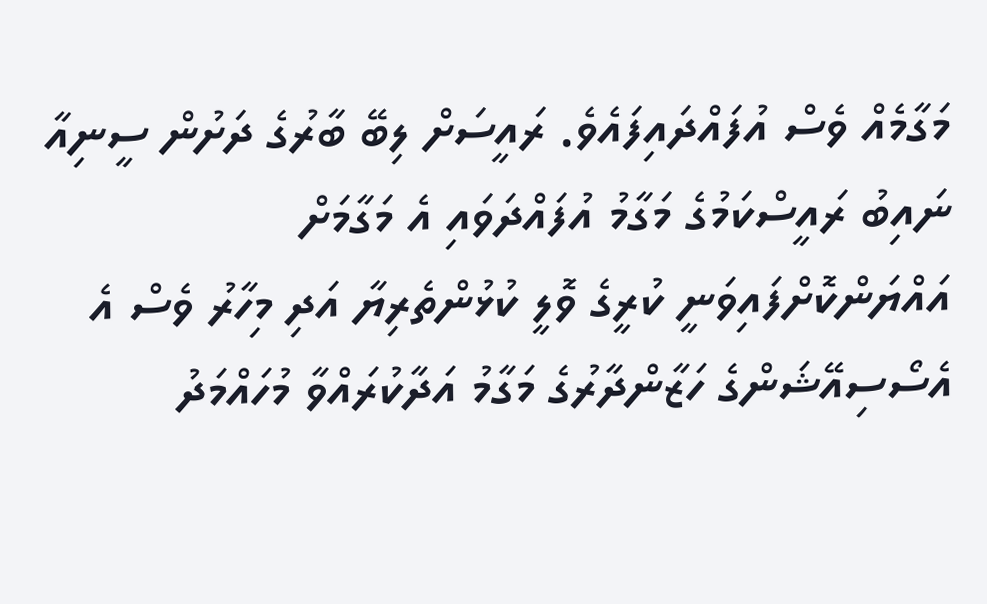މަގާމެއް ވެސް އުފައްދައިފައެވެ. ރައީސަށް ލިބޭ ބާރުގެ ދަށުން ސީނިއާ ނައިބު ރައީސްކަމުގެ މަގާމު އުފައްދަވައި އެ މަގާމަށް އައްޔަންކޮށްފައިވަނީ ކުރީގެ ވޮލީ ކުޅުންތެރިޔާ އަދި މިހާރު ވެސް އެ އެސޯސިއޭޝަންގެ ހަޒާންދާރުގެ މަގާމު އަދާކުރައްވާ މުހައްމަދު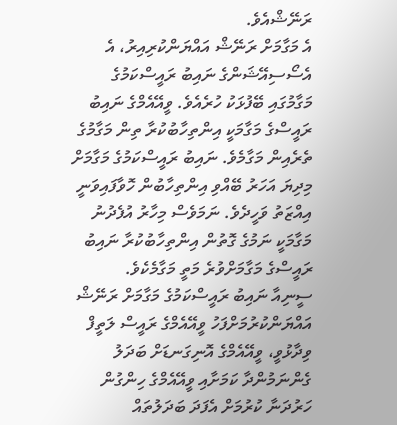ރަނޭޝްއެވެ.
އެ މަގާމަށް ރަނޭޝް އައްޔަންކުރިއިރު، އެ އެސޯސިއޭޝަންގެ ނައިބު ރައީސްކަމުގެ މަގާމުގައި ބޭފުޅަކު ހުރެއެވެ. ވީއޭއެމްގެ ނައިބު ރައީސްގެ މަގާމަކީ އިންތިހާބުކުރާ ތިން މަގާމުގެ ތެރެއިން މަގާމެވެ. ނައިބު ރައީސްކަމުގެ މަގާމަށް މިދިޔަ އަހަރު ބޭއްވި އިންތިހާބުން ހޮވާފައިވަނީ އިއްޒަތު ވަހީދެވެ. ނަމަވެސް މިހާރު އުފެދުނު މަގާމަކީ ނަމުގެ ގޮތުން އިންތިހާބުކުރާ ނައިބު ރައީސްގެ މަގާމަށްވުރެ މަތީ މަގާމެކެވެ.
ސީނިއާ ނައިބު ރައީސްކަމުގެ މަގާމަށް ރަނޭޝް އައްޔަންކުރުމަށްފަހު ވީއޭއެމްގެ ރައީސް ލަތީފް ވިދާޅުވީ، ވީއޭއެމްގެ އޮނިގަނޑަށް ބަދަލު ގެންނަމުންދާ ކަމަށާއި ވީއޭއެމްގެ ހިންގުން ހަރުދަނާ ކުރުމަށް އެފަދަ ބަދަލުތައް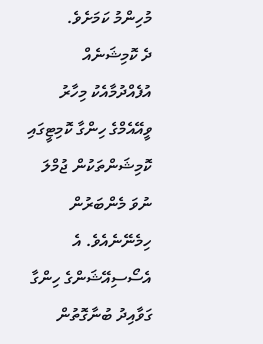މުހިންމު ކަމަށެވެ.
ދެ ކޮމިޝަނެއް އުފެއްދުމާއެކު މިހާރު ވީއޭއެމްގެ ހިންގާ ކޮމިޓީގައި ކޮމިޝަންތަކުން ޖުމްލަ ނުވަ މެންބަރުން ހިމެނޭނެއެވެ. އެ އެސޯސިއޭޝަންގެ ހިންގާ ގަވާއިދު ބުނާގޮތުން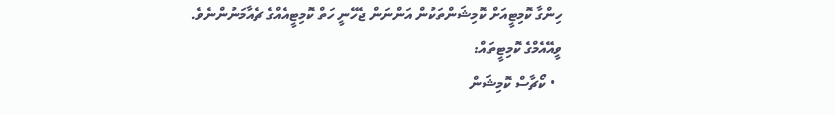ހިންގާ ކޮމިޓީއަށް ކޮމިޝަންތަކުން އަންނަން ޖެހޭނީ ހަތް ކޮމިޓީއެއްގެ ޗެއާމަނުންނެވެ.
ވީއޭއެމްގެ ކޮމިޓީތައް:
  • ކޯޗާސް ކޮމިޝަން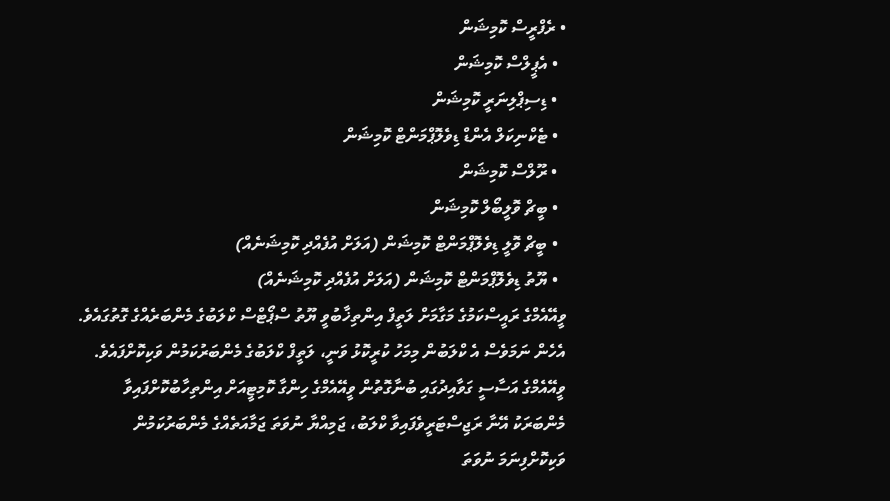• ރެފްރީސް ކޮމިޝަން
  • އެޕީލްސް ކޮމިޝަން
  • ޑިސިޕްލިނަރީ ކޮމިޝަން
  • ޓެކްނިކަލް އެންޑް ޑިވެލޮޕްމަންޓް ކޮމިޝަން
  • ރޫލްސް ކޮމިޝަން
  • ބީޗް ވޮލީބޯލް ކޮމިޝަން
  • ބީޗް ވޮލީ ޑިވެލޮޕްމަންޓް ކޮމިޝަން (އަލަށް އުފެއްދި ކޮމިޝަނެއް)
  • ޔޫތު ޑިވެލޮޕްމަންޓް ކޮމިޝަން (އަލަށް އުފެއްދި ކޮމިޝަނެއް)
ވީއޭއެމްގެ ރައީސްކަމުގެ މަގާމަށް ލަތީފް އިންތިޚާބުވީ ޔޫތު ސްޕޯޓްސް ކްލަބުގެ މެންބަރެއްގެ ގޮތުގައެވެ. އެހެން ނަމަވެސް އެ ކްލަބުން މިމަހު ކުރީކޮޅު ވަނީ، ލަތީފް ކްލަބުގެ މެންބަރުކަމުން ވަކިކޮށްފައެވެ.
ވީއޭއެމްގެ އަސާސީ ގަވާއިދުގައި ބުނާގޮތުން ވީއޭއެމްގެ ހިންގާ ކޮމިޓީއަށް އިންތިހާބުކޮށްފައިވާ މެންބަރަކު އޭނާ ރަޖިސްޓަރީވެފައިވާ ކްލަބު، ޖަމިއްޔާ ނުވަތަ ޖަމާއަތެއްގެ މެންބަރުކަމުން ވަކިކޮށްފިނަމަ ނުވަތަ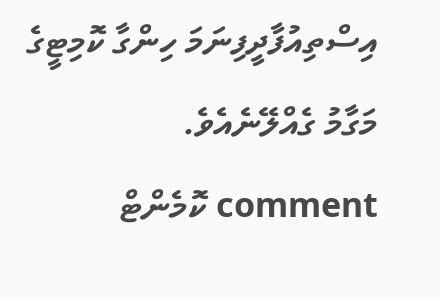އިސްތިއުފާދީފިނަމަ ހިންގާ ކޮމިޓީގެ މަގާމު ގެއްލޭނެއެވެ.
comment ކޮމެންޓް